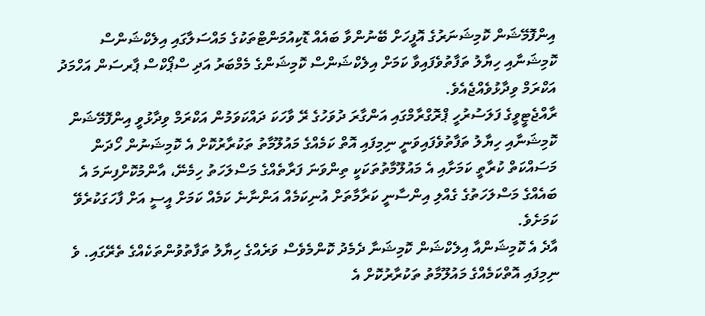އިންފޮމޭޝަން ކޮމިޝަނަރުގެ އޮފީހަށް ބޭނުންވާ ބައެއް ޑޮކިއުމަންޓްތަކުގެ މައްސަލާގައި އިލެކްޝަންސް ކޮމިޝަނާއި ހިޔާލު ތަފާތުވެފައިވާ ކަމަށް އިލެކްޝަންސް ކޮމިޝަންގެ މެމްބަރު އަދި ސްޕޯކްސް ޕާރސަން އަހްމަދު އަކްރަމް ވިދާޅުވެއްޖެއެވެ.
ރާއްޖެޓީވީގެ ފަލަސުރުހީ ޕްރޮގްރާމްގައި އަންގާރަ ދުވަހުގެ ރޭ ވާހަކަ ދައްކަވަމުން އަކްރަމް ވިދާޅުވީ އިންފޮމޭޝަން ކޮމިޝަނާއި ހިޔާލު ތަފާތުވެފައިވަނީ ނިމިފައި އޮތް ކަމެއްގެ މައުލޫމާތު ތަކުރާރުކޮށް އެ ކޮމިޝަނުން ހޯދަން މަސައްކަތް ކުރާތީ ކަމަށާއި އެ މައުލޫމާތުތަކަކީ ތިންވަނަ ފަރާތެއްގެ މަސްލަހަތު ހިމެނޭ، އާންމުކޮށްފިނަމަ އެ ބައެއްގެ މަސްލަހަތުގެ ގެއްލި އިންސާނީ ކަރާމާތަށް އުނިކަމެއް އަންނާނެ ކަމެއް ކަމަށް އީސީ އަށް ފާހަގަކުރެވޭ ކަމަށެވެ.
އާދެ އެ ކޮމިޝަންއާ އިލެކްޝަން ކޮމިޝަނާ ދެމެދު ކޮންމެވެސް ވަރެއްގެ ހިޔާލު ތަފާތުވުންތަކެއްގެ ތެރޭގައި. ވެ ނިމިފައި އޮތްކަމެއްގެ މައުލޫމާތު ތަކުރާރުކޮށް އެ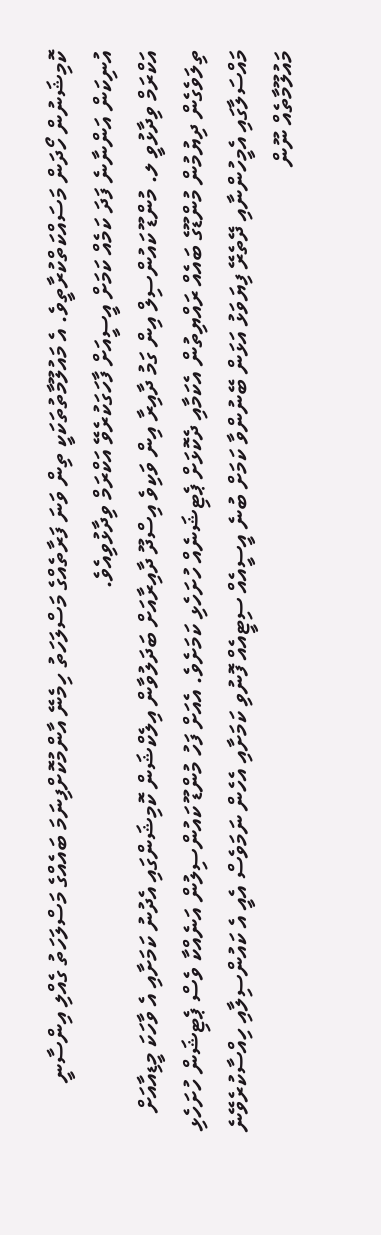ކޮމިޝަނުން ހޯދަން މަސައްކަތްކުރާތީވެ. އެ މައުލޫމާތުތަކަކީ ތިން ވަނަ ފަރާތެއްގެ މަސްލަހަތު ހިމެނޭ އާންމުކޮށްފިނަމަ ބައެއްގެ މަސްލަހަތު ގެއްލި އިންސާނީ އުނިކަން އަންނާނެ ފަދަ ކަމެއް ކަމަށް އީސީއަށް ފާހަގަކުރެވޭ އަކްރަމް ވިދާޅުވިއެވެ.
އަކްރަމް ވިދާޅުވީ ލ. މުންޑޫ ކައުންސިލް އިން ގަމު ދާއިރާ އިން ވަކިވެ އިސްދޫ ދާއިރާއަށް ބަދަލުވާން އިލެކްޝަން ކޮމިޝަންގައި އެދުނު ކަމަށާއި އެ ވާހަކަ މީޑިއާއަށް ތިލަވެގެން ދިޔުމުން މުންޑޫގެ ބައެއް ރައްޔިތުން އެކަމާއި ދެކޮޅަށް ޕެޓިޝަނެއް ހުށަހެޅި ކަމަށެވެ. އެއަށް ފަހު މުންޑޫ ކައުންސިލުން އަނެއްކާ ވެސް ޕެޓިޝަން ހުށަހެޅި މައްސަލާގައި އެމީހުންނާއި ދޭތެރޭ ފިޔަވަޅު އަޅަން ބޭނުންވާ ކަމަށް ބުނެ އީސީއެއް ސިޓީއެއް ފޮނުވި ކަމަށާއި އެހެން ނަމަވެސް އެއީ އެ ކައުންސިލާއި ހިއްސާކުރެވޭނެ މައުލޫމާތެއް ނޫން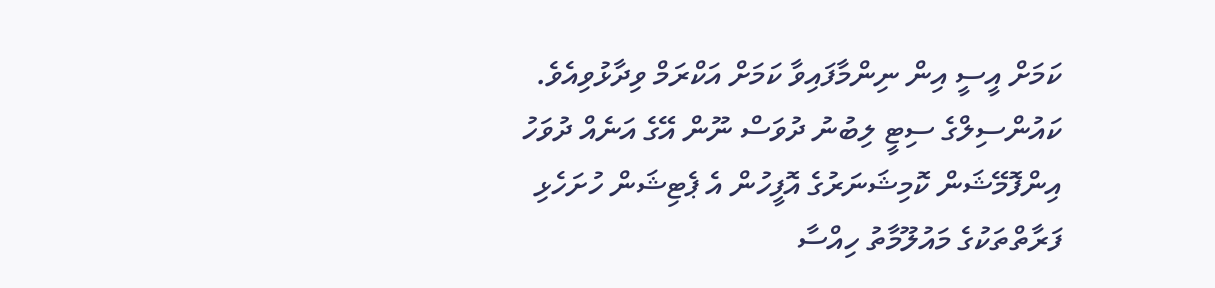ކަމަށް އީސީ އިން ނިންމާފައިވާ ކަމަށް އަކްރަމް ވިދާޅުވިއެވެ.
ކައުންސިލްގެ ސިޓީ ލިބުނު ދުވަސް ނޫން އޭގެ އަނެއް ދުވަހު އިންފޮމޭޝަން ކޮމިޝަނަރުގެ އޮފީހުން އެ ޕެޓިޝަން ހުށަހެޅި ފަރާތްތަކުގެ މައުލޫމާތު ހިއްސާ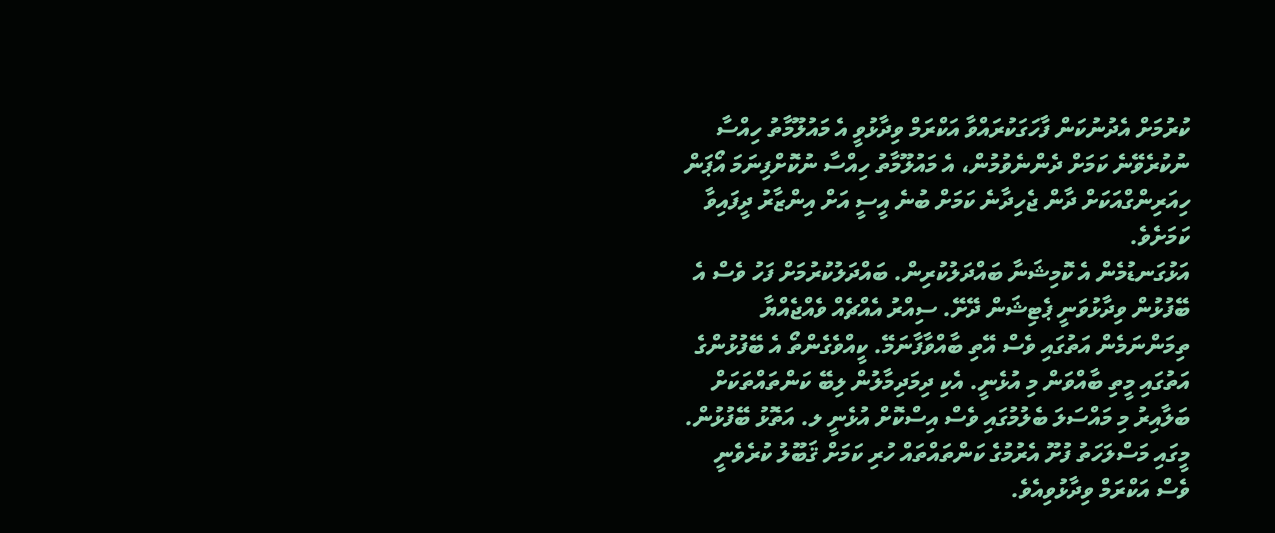ކުރުމަށް އެދުނުކަން ފާހަގަކުރައްވާ އަކްރަމް ވިދާޅުވީ އެ މައުލޫމާތު ހިއްސާ ނުކުރެވޭނެ ކަމަށް ދެންނެވުމުން، އެ މައުލޫމާތު ހިއްސާ ނުކޮށްފިނަމަ އޯޕަން ހިއަރިންގްއަކަށް ދާން ޖެހިދާނެ ކަމަށް ބުނެ އީސީ އަށް އިންޒާރު ދީފައިވާ ކަމަށެވެ.
އަޅުގަނޑުމެން އެ ކޮމިޝަނާ ބައްދަލުކުރިން. ބައްދަލުކުރުމަށް ފަހު ވެސް އެ ބޭފުޅުން ވިދާޅުވަނީ ޕެޓިޝަން ދޭށޭ. ސިއްރު އެއްޗެއް ވެއްޖެއްޔާ ތިމަންނަމެން އަތުގައި ވެސް އޭތި ބާއްވާފާނަމޭ. ކީއްވެގެންތޯ އެ ބޭފުޅުންގެ އަތުގައި މީތި ބާއްވަން މި އުޅެނީ. އެކި ދިމަދިމާލުން ލިބޭ ކަންތައްތަކަށް ބަލާއިރު މި މައްސަލަ ބެލުމުގައި ވެސް އިސްކޮށް އުޅެނީ ލ. އަތޮޅު ބޭފުޅުން. މީގައި މަސްލަހަތު ފުށޫ އެރުމުގެ ކަންތައްތައް ހުރި ކަމަށް ޤަބޫލު ކުރެވެނީ ވެސް އަކްރަމް ވިދާޅުވިއެވެ.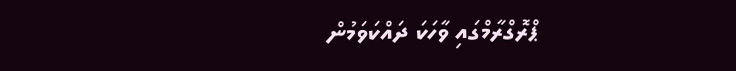ޕްރޮގްރާމްގައި ވާހަކަ ދައްކަވަމުން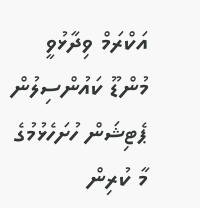އަކްރަމް ވިދާޅުވީ މުންޑޫ ކައުންސިލުން ޕެޓިޝަން ހުށަހެޅުމުގެ މާ ކުރިން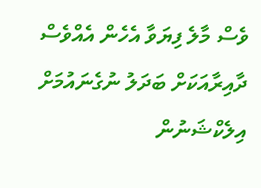ވެސް މާލެ ފިޔަވާ އެހެން އެއްވެސް ދާއިރާއަކަށް ބަދަލު ނުގެނައުމަށް އިލެކްޝަނުން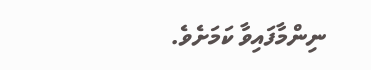ނިންމާފައިވާ ކަމަށެވެ.